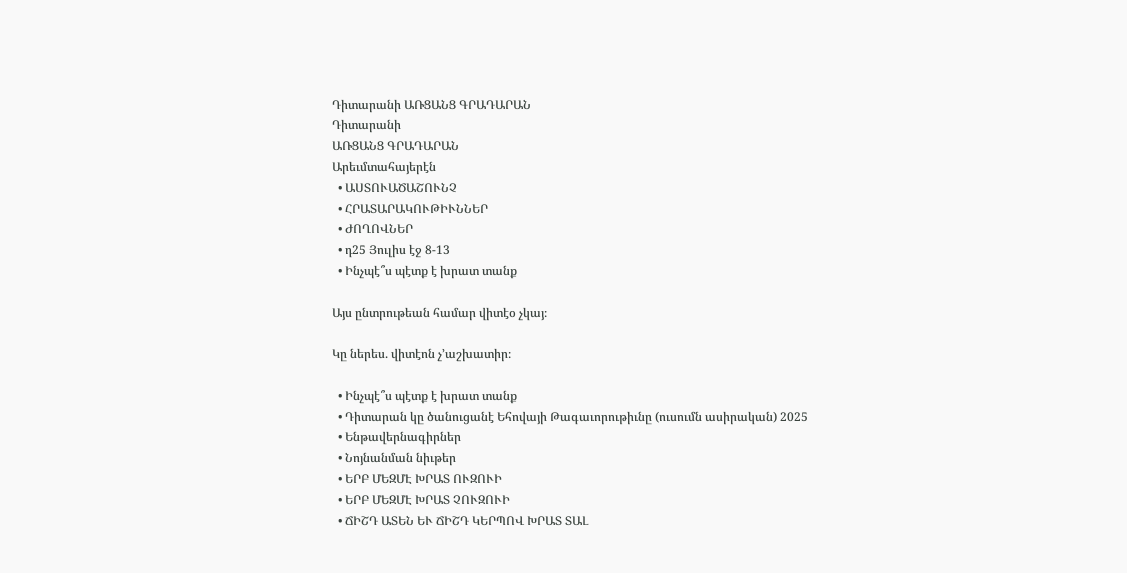Դիտարանի ԱՌՑԱՆՑ ԳՐԱԴԱՐԱՆ
Դիտարանի
ԱՌՑԱՆՑ ԳՐԱԴԱՐԱՆ
Արեւմտահայերէն
  • ԱՍՏՈՒԱԾԱՇՈՒՆՉ
  • ՀՐԱՏԱՐԱԿՈՒԹԻՒՆՆԵՐ
  • ԺՈՂՈՎՆԵՐ
  • դ25 Յուլիս էջ 8-13
  • Ինչպէ՞ս պէտք է խրատ տանք

Այս ընտրութեան համար վիտէօ չկայ։

Կը ներես. վիտէոն չ’աշխատիր։

  • Ինչպէ՞ս պէտք է խրատ տանք
  • Դիտարան կը ծանուցանէ Եհովայի Թագաւորութիւնը (ուսումն ասիրական) 2025
  • Ենթավերնագիրներ
  • Նոյնանման նիւթեր
  • ԵՐԲ ՄԵԶՄԷ ԽՐԱՏ ՈՒԶՈՒԻ
  • ԵՐԲ ՄԵԶՄԷ ԽՐԱՏ ՉՈՒԶՈՒԻ
  • ՃԻՇԴ ԱՏԵՆ ԵՒ ՃԻՇԴ ԿԵՐՊՈՎ ԽՐԱՏ ՏԱԼ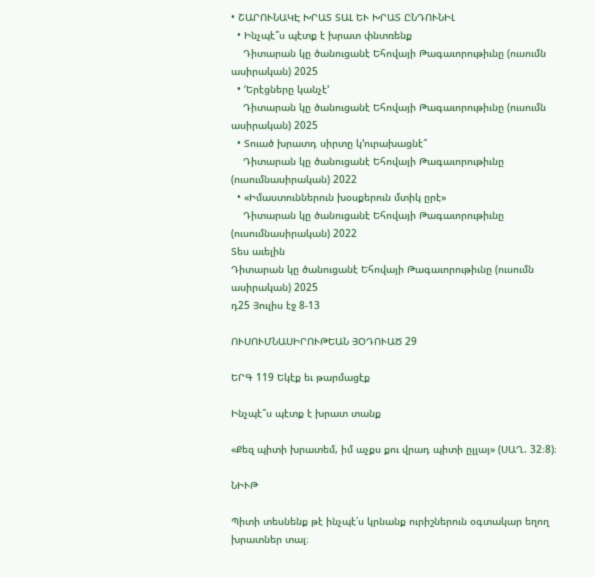• ՇԱՐՈՒՆԱԿԷ ԽՐԱՏ ՏԱԼ ԵՒ ԽՐԱՏ ԸՆԴՈՒՆԻԼ
  • Ինչպէ՞ս պէտք է խրատ փնտռենք
    Դիտարան կը ծանուցանէ Եհովայի Թագաւորութիւնը (ուսումն ասիրական) 2025
  • ‘Երէցները կանչէ’
    Դիտարան կը ծանուցանէ Եհովայի Թագաւորութիւնը (ուսումն ասիրական) 2025
  • Տուած խրատդ սիրտը կ’ուրախացնէ՞
    Դիտարան կը ծանուցանէ Եհովայի Թագաւորութիւնը (ուսումնասիրական) 2022
  • «Իմաստուններուն խօսքերուն մտիկ ըրէ»
    Դիտարան կը ծանուցանէ Եհովայի Թագաւորութիւնը (ուսումնասիրական) 2022
Տես աւելին
Դիտարան կը ծանուցանէ Եհովայի Թագաւորութիւնը (ուսումն ասիրական) 2025
դ25 Յուլիս էջ 8-13

ՈՒՍՈՒՄՆԱՍԻՐՈՒԹԵԱՆ ՅՕԴՈՒԱԾ 29

ԵՐԳ 119 Եկէք եւ թարմացէք

Ինչպէ՞ս պէտք է խրատ տանք

«Քեզ պիտի խրատեմ, իմ աչքս քու վրադ պիտի ըլլայ» (ՍԱՂ. 32։8)։

ՆԻՒԹ

Պիտի տեսնենք թէ ինչպէ՛ս կրնանք ուրիշներուն օգտակար եղող խրատներ տալ։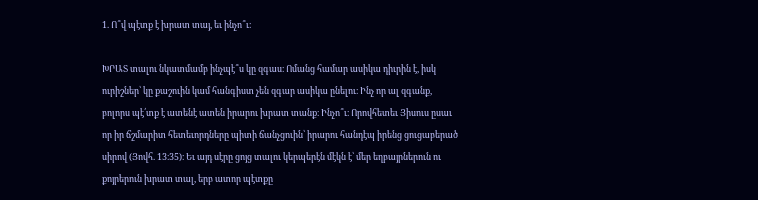1. Ո՞վ պէտք է խրատ տայ, եւ ինչո՞ւ։

ԽՐԱՏ տալու նկատմամբ ինչպէ՞ս կը զգաս։ Ոմանց համար ասիկա դիւրին է, իսկ ուրիշներ՝ կը քաշուին կամ հանգիստ չեն զգար ասիկա ընելու։ Ինչ որ ալ զգանք, բոլորս պէ՛տք է ատենէ ատեն իրարու խրատ տանք։ Ինչո՞ւ։ Որովհետեւ Յիսուս ըսաւ որ իր ճշմարիտ հետեւորդները պիտի ճանչցուին՝ իրարու հանդէպ իրենց ցուցաբերած սիրով (Յովհ. 13։35)։ Եւ այդ սէրը ցոյց տալու կերպերէն մէկն է՝ մեր եղբայրներուն ու քոյրերուն խրատ տալ, երբ ատոր պէտքը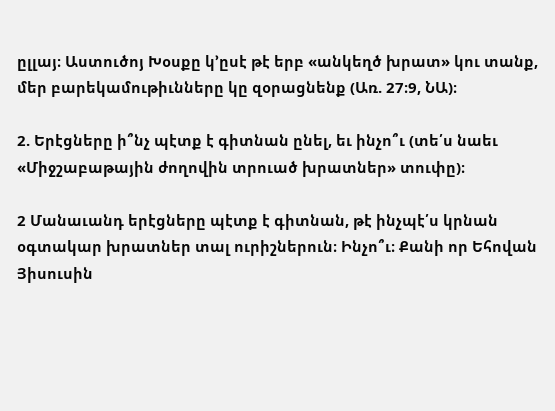ըլլայ։ Աստուծոյ Խօսքը կ’ըսէ թէ երբ «անկեղծ խրատ» կու տանք, մեր բարեկամութիւնները կը զօրացնենք (Առ. 27։9, ՆԱ)։

2. Երէցները ի՞նչ պէտք է գիտնան ընել, եւ ինչո՞ւ (տե՛ս նաեւ «Միջշաբաթային ժողովին տրուած խրատներ» տուփը)։

2 Մանաւանդ երէցները պէտք է գիտնան, թէ ինչպէ՛ս կրնան օգտակար խրատներ տալ ուրիշներուն։ Ինչո՞ւ։ Քանի որ Եհովան Յիսուսին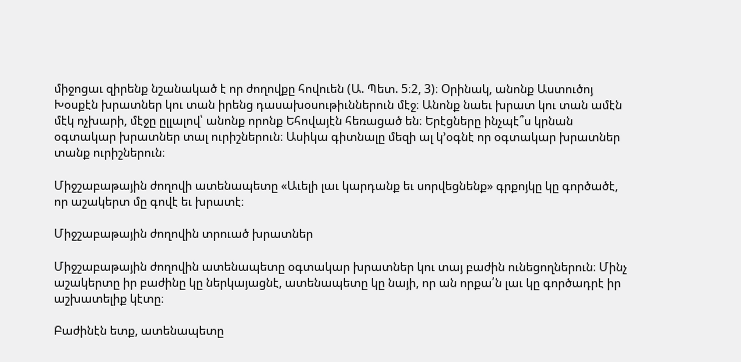միջոցաւ զիրենք նշանակած է որ ժողովքը հովուեն (Ա. Պետ. 5։2, 3)։ Օրինակ, անոնք Աստուծոյ Խօսքէն խրատներ կու տան իրենց դասախօսութիւններուն մէջ։ Անոնք նաեւ խրատ կու տան ամէն մէկ ոչխարի, մէջը ըլլալով՝ անոնք որոնք Եհովայէն հեռացած են։ Երէցները ինչպէ՞ս կրնան օգտակար խրատներ տալ ուրիշներուն։ Ասիկա գիտնալը մեզի ալ կ’օգնէ որ օգտակար խրատներ տանք ուրիշներուն։

Միջշաբաթային ժողովի ատենապետը «Աւելի լաւ կարդանք եւ սորվեցնենք» գրքոյկը կը գործածէ, որ աշակերտ մը գովէ եւ խրատէ։

Միջշաբաթային ժողովին տրուած խրատներ

Միջշաբաթային ժողովին ատենապետը օգտակար խրատներ կու տայ բաժին ունեցողներուն։ Մինչ աշակերտը իր բաժինը կը ներկայացնէ, ատենապետը կը նայի, որ ան որքա՛ն լաւ կը գործադրէ իր աշխատելիք կէտը։

Բաժինէն ետք, ատենապետը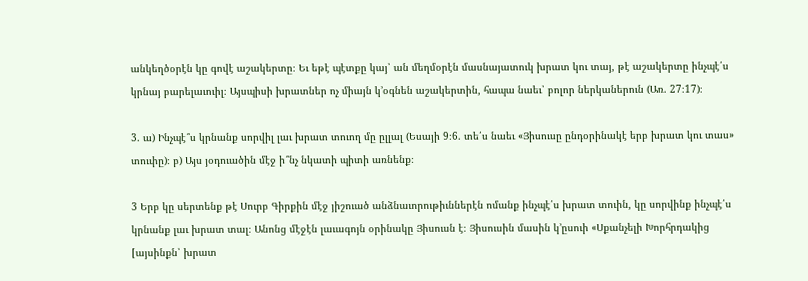անկեղծօրէն կը գովէ աշակերտը։ Եւ եթէ պէտքը կայ՝ ան մեղմօրէն մասնայատուկ խրատ կու տայ, թէ աշակերտը ինչպէ՛ս կրնայ բարելաւուիլ։ Այսպիսի խրատներ ոչ միայն կ’օգնեն աշակերտին, հապա նաեւ՝ բոլոր ներկաներուն (Առ. 27։17)։

3. ա) Ինչպէ՞ս կրնանք սորվիլ լաւ խրատ տուող մը ըլլալ (Եսայի 9։6. տե՛ս նաեւ «Յիսուսը ընդօրինակէ երբ խրատ կու տաս» տուփը)։ բ) Այս յօդուածին մէջ ի՞նչ նկատի պիտի առնենք։

3 Երբ կը սերտենք թէ Սուրբ Գիրքին մէջ յիշուած անձնաւորութիւններէն ոմանք ինչպէ՛ս խրատ տուին, կը սորվինք ինչպէ՛ս կրնանք լաւ խրատ տալ։ Անոնց մէջէն լաւագոյն օրինակը Յիսուսն է։ Յիսուսին մասին կ’ըսուի «Սքանչելի Խորհրդակից [այսինքն՝ խրատ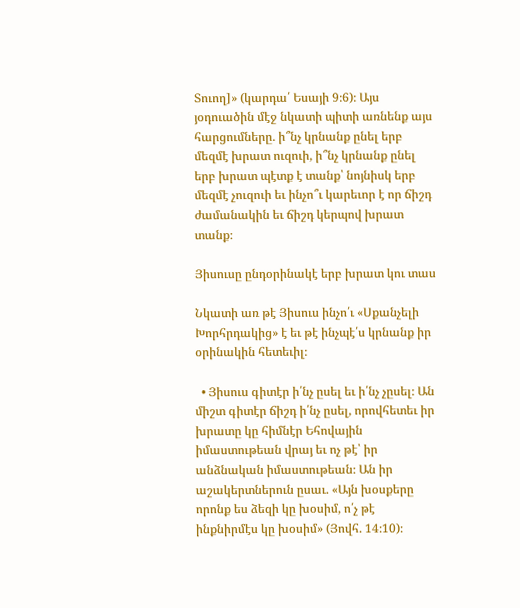Տուող]» (կարդա՛ Եսայի 9։6)։ Այս յօդուածին մէջ նկատի պիտի առնենք այս հարցումները. ի՞նչ կրնանք ընել երբ մեզմէ խրատ ուզուի, ի՞նչ կրնանք ընել երբ խրատ պէտք է տանք՝ նոյնիսկ երբ մեզմէ չուզուի եւ ինչո՞ւ կարեւոր է որ ճիշդ ժամանակին եւ ճիշդ կերպով խրատ տանք։

Յիսուսը ընդօրինակէ երբ խրատ կու տաս

Նկատի առ թէ Յիսուս ինչո՛ւ «Սքանչելի Խորհրդակից» է եւ թէ ինչպէ՛ս կրնանք իր օրինակին հետեւիլ։

  • Յիսուս գիտէր ի՛նչ ըսել եւ ի՛նչ չըսել։ Ան միշտ գիտէր ճիշդ ի՛նչ ըսել, որովհետեւ իր խրատը կը հիմնէր Եհովային իմաստութեան վրայ եւ ոչ թէ՝ իր անձնական իմաստութեան։ Ան իր աշակերտներուն ըսաւ. «Այն խօսքերը որոնք ես ձեզի կը խօսիմ, ո՛չ թէ ինքնիրմէս կը խօսիմ» (Յովհ. 14։10)։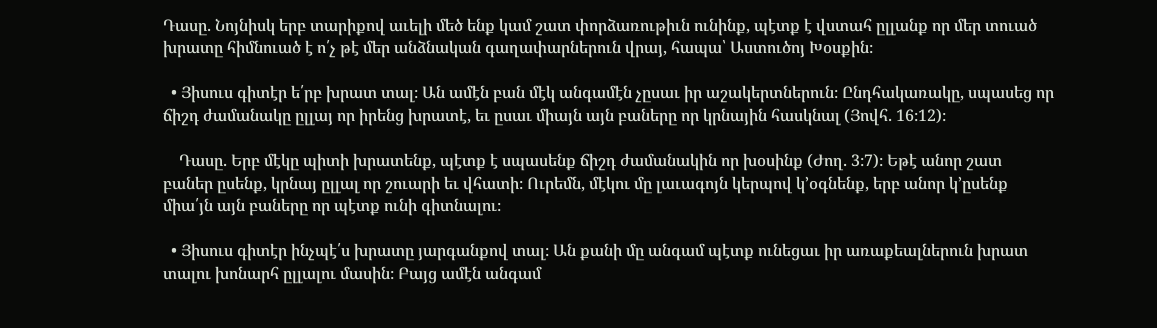Դասը. Նոյնիսկ երբ տարիքով աւելի մեծ ենք կամ շատ փորձառութիւն ունինք, պէտք է վստահ ըլլանք որ մեր տուած խրատը հիմնուած է ո՛չ թէ մեր անձնական գաղափարներուն վրայ, հապա՝ Աստուծոյ Խօսքին։

  • Յիսուս գիտէր ե՛րբ խրատ տալ։ Ան ամէն բան մէկ անգամէն չըսաւ իր աշակերտներուն։ Ընդհակառակը, սպասեց որ ճիշդ ժամանակը ըլլայ որ իրենց խրատէ, եւ ըսաւ միայն այն բաները որ կրնային հասկնալ (Յովհ. 16։12)։

    Դասը. Երբ մէկը պիտի խրատենք, պէտք է սպասենք ճիշդ ժամանակին որ խօսինք (Ժող. 3։7)։ Եթէ անոր շատ բաներ ըսենք, կրնայ ըլլալ որ շուարի եւ վհատի։ Ուրեմն, մէկու մը լաւագոյն կերպով կ’օգնենք, երբ անոր կ’ըսենք միա՛յն այն բաները որ պէտք ունի գիտնալու։

  • Յիսուս գիտէր ինչպէ՛ս խրատը յարգանքով տալ։ Ան քանի մը անգամ պէտք ունեցաւ իր առաքեալներուն խրատ տալու խոնարհ ըլլալու մասին։ Բայց ամէն անգամ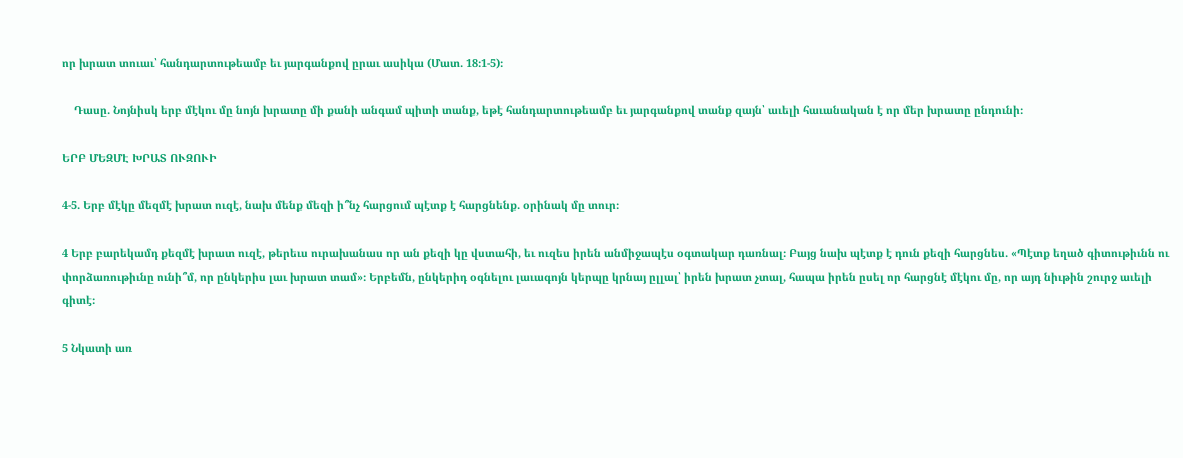որ խրատ տուաւ՝ հանդարտութեամբ եւ յարգանքով ըրաւ ասիկա (Մատ. 18։1-5)։

    Դասը. Նոյնիսկ երբ մէկու մը նոյն խրատը մի քանի անգամ պիտի տանք, եթէ հանդարտութեամբ եւ յարգանքով տանք զայն՝ աւելի հաւանական է որ մեր խրատը ընդունի։

ԵՐԲ ՄԵԶՄԷ ԽՐԱՏ ՈՒԶՈՒԻ

4-5. Երբ մէկը մեզմէ խրատ ուզէ, նախ մենք մեզի ի՞նչ հարցում պէտք է հարցնենք. օրինակ մը տուր։

4 Երբ բարեկամդ քեզմէ խրատ ուզէ, թերեւս ուրախանաս որ ան քեզի կը վստահի, եւ ուզես իրեն անմիջապէս օգտակար դառնալ։ Բայց նախ պէտք է դուն քեզի հարցնես. «Պէտք եղած գիտութիւնն ու փորձառութիւնը ունի՞մ, որ ընկերիս լաւ խրատ տամ»։ Երբեմն, ընկերիդ օգնելու լաւագոյն կերպը կրնայ ըլլալ՝ իրեն խրատ չտալ, հապա իրեն ըսել որ հարցնէ մէկու մը, որ այդ նիւթին շուրջ աւելի գիտէ։

5 Նկատի առ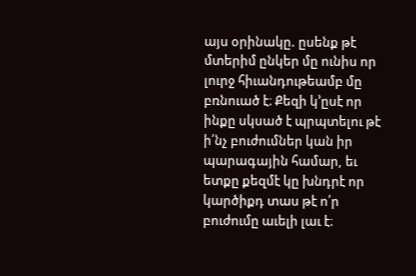այս օրինակը. ըսենք թէ մտերիմ ընկեր մը ունիս որ լուրջ հիւանդութեամբ մը բռնուած է։ Քեզի կ’ըսէ որ ինքը սկսած է պրպտելու թէ ի՛նչ բուժումներ կան իր պարագային համար, եւ ետքը քեզմէ կը խնդրէ որ կարծիքդ տաս թէ ո՛ր բուժումը աւելի լաւ է։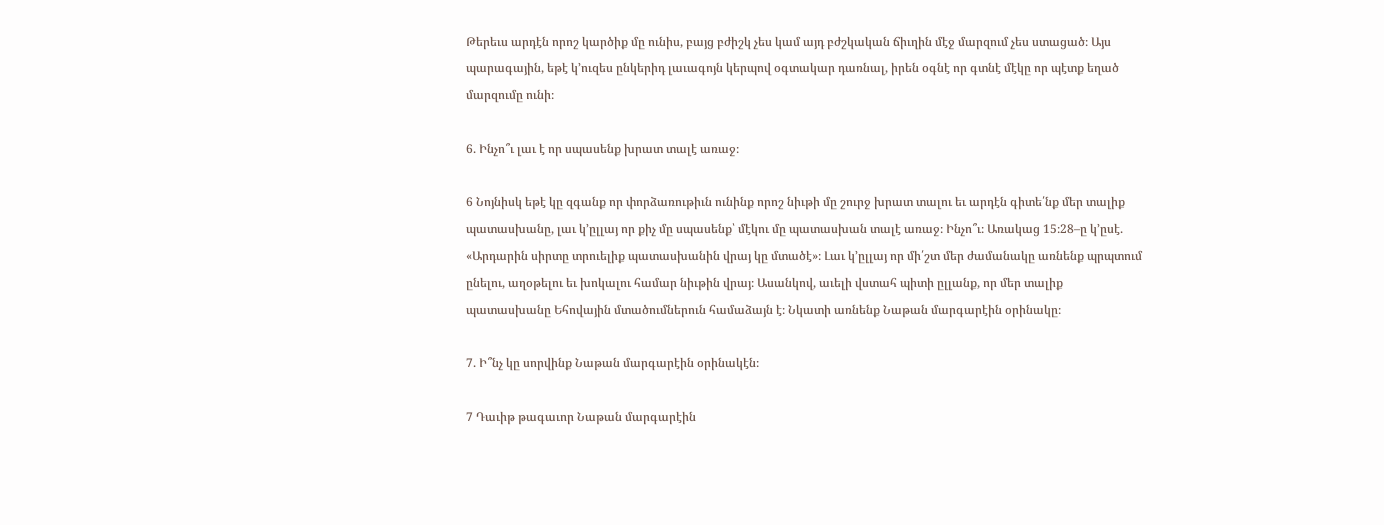Թերեւս արդէն որոշ կարծիք մը ունիս, բայց բժիշկ չես կամ այդ բժշկական ճիւղին մէջ մարզում չես ստացած։ Այս պարագային, եթէ կ’ուզես ընկերիդ լաւագոյն կերպով օգտակար դառնալ, իրեն օգնէ որ գտնէ մէկը որ պէտք եղած մարզումը ունի։

6. Ինչո՞ւ լաւ է որ սպասենք խրատ տալէ առաջ։

6 Նոյնիսկ եթէ կը զգանք որ փորձառութիւն ունինք որոշ նիւթի մը շուրջ խրատ տալու եւ արդէն գիտե՛նք մեր տալիք պատասխանը, լաւ կ’ըլլայ որ քիչ մը սպասենք՝ մէկու մը պատասխան տալէ առաջ։ Ինչո՞ւ։ Առակաց 15։28–ը կ’ըսէ. «Արդարին սիրտը տրուելիք պատասխանին վրայ կը մտածէ»։ Լաւ կ’ըլլայ որ մի՛շտ մեր ժամանակը առնենք պրպտում ընելու, աղօթելու եւ խոկալու համար նիւթին վրայ։ Ասանկով, աւելի վստահ պիտի ըլլանք, որ մեր տալիք պատասխանը Եհովային մտածումներուն համաձայն է։ Նկատի առնենք Նաթան մարգարէին օրինակը։

7. Ի՞նչ կը սորվինք Նաթան մարգարէին օրինակէն։

7 Դաւիթ թագաւոր Նաթան մարգարէին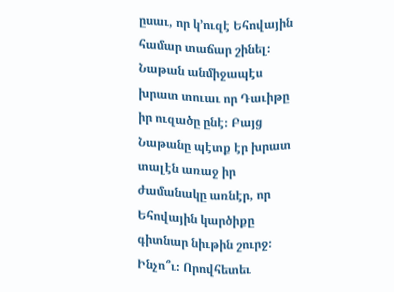ըսաւ, որ կ’ուզէ Եհովային համար տաճար շինել։ Նաթան անմիջապէս խրատ տուաւ որ Դաւիթը իր ուզածը ընէ։ Բայց Նաթանը պէտք էր խրատ տալէն առաջ իր ժամանակը առնէր, որ Եհովային կարծիքը գիտնար նիւթին շուրջ։ Ինչո՞ւ։ Որովհետեւ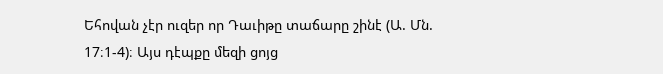Եհովան չէր ուզեր որ Դաւիթը տաճարը շինէ (Ա. Մն. 17։1-4)։ Այս դէպքը մեզի ցոյց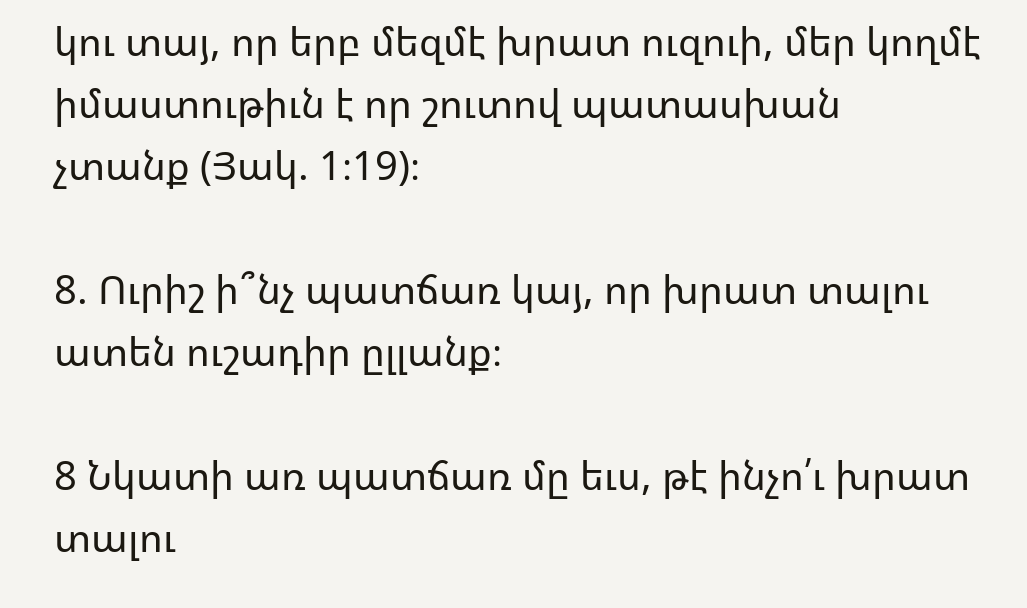կու տայ, որ երբ մեզմէ խրատ ուզուի, մեր կողմէ իմաստութիւն է որ շուտով պատասխան չտանք (Յակ. 1։19)։

8. Ուրիշ ի՞նչ պատճառ կայ, որ խրատ տալու ատեն ուշադիր ըլլանք։

8 Նկատի առ պատճառ մը եւս, թէ ինչո՛ւ խրատ տալու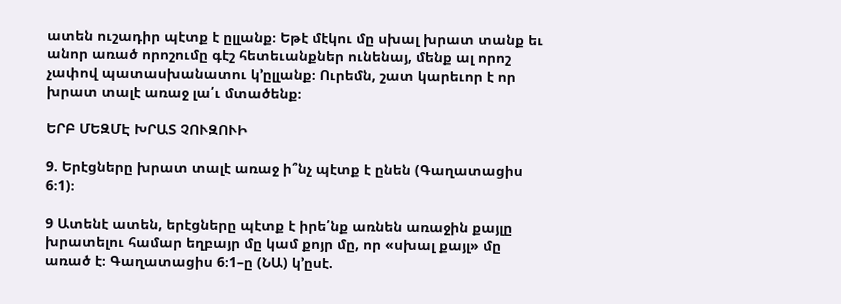ատեն ուշադիր պէտք է ըլլանք։ Եթէ մէկու մը սխալ խրատ տանք եւ անոր առած որոշումը գէշ հետեւանքներ ունենայ, մենք ալ որոշ չափով պատասխանատու կ’ըլլանք։ Ուրեմն, շատ կարեւոր է որ խրատ տալէ առաջ լա՛ւ մտածենք։

ԵՐԲ ՄԵԶՄԷ ԽՐԱՏ ՉՈՒԶՈՒԻ

9. Երէցները խրատ տալէ առաջ ի՞նչ պէտք է ընեն (Գաղատացիս 6։1)։

9 Ատենէ ատեն, երէցները պէտք է իրե՛նք առնեն առաջին քայլը խրատելու համար եղբայր մը կամ քոյր մը, որ «սխալ քայլ» մը առած է։ Գաղատացիս 6։1–ը (ՆԱ) կ’ըսէ.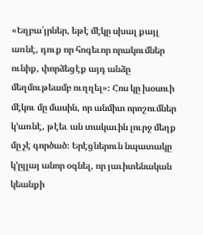«Եղբա՛յրներ, եթէ մէկը սխալ քայլ առնէ, դուք որ հոգեւոր որակումներ ունիք, փորձեցէք այդ անձը մեղմութեամբ ուղղել»։ Հոս կը խօսուի մէկու մը մասին, որ անմիտ որոշումներ կ’առնէ, թէեւ ան տակաւին լուրջ մեղք մը չէ գործած։ Երէցներուն նպատակը կ’ըլլայ անոր օգնել, որ յաւիտենական կեանքի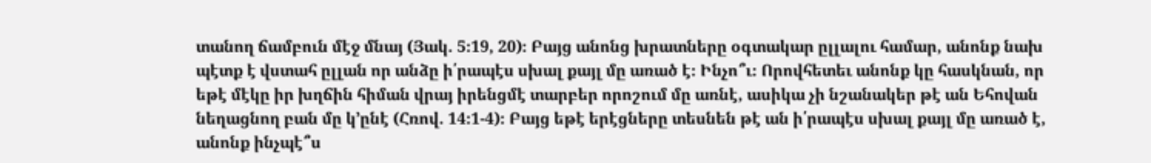տանող ճամբուն մէջ մնայ (Յակ. 5։19, 20)։ Բայց անոնց խրատները օգտակար ըլլալու համար, անոնք նախ պէտք է վստահ ըլլան որ անձը ի՛րապէս սխալ քայլ մը առած է։ Ինչո՞ւ։ Որովհետեւ անոնք կը հասկնան, որ եթէ մէկը իր խղճին հիման վրայ իրենցմէ տարբեր որոշում մը առնէ, ասիկա չի նշանակեր թէ ան Եհովան նեղացնող բան մը կ’ընէ (Հռով. 14։1-4)։ Բայց եթէ երէցները տեսնեն թէ ան ի՛րապէս սխալ քայլ մը առած է, անոնք ինչպէ՞ս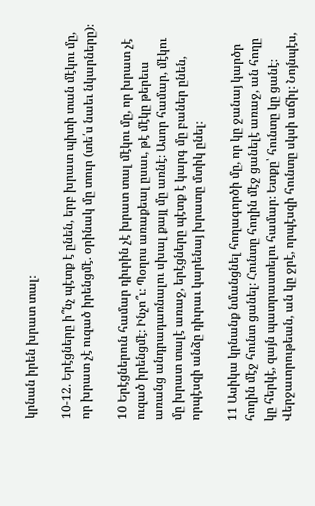կրնան իրեն խրատ տալ։

10-12. Երէցները ի՞նչ պէտք է ընեն, երբ խրատ պիտի տան մէկու մը, որ խրատ չէ ուզած իրենցմէ. օրինակ մը տուր (տե՛ս նաեւ նկարները)։

10 Երէցներուն համար դիւրին չէ խրատ տալ մէկու մը, որ խրատ չէ ուզած իրենցմէ։ Ինչո՞ւ։ Պօղոս առաքեալ ըսաւ, թէ մէկը թերեւս առանց անդրադառնալու սխալ քայլ մը առնէ։ Ասոր համար, մէկու մը խրատ տալէ առաջ, երէցները պէտք է կարգ մը բաներ ընեն, որպէսզի անձը դիւրաւ կարենայ խրատը մտիկ ընել։

11 Ասիկա կրնանք նմանցնել հողագործի մը, որ կը ջանայ կարծր հողին մէջ հունտ ցանել։ Հունտը հողին մէջ ցանելէ առաջ, ան հողը կը հերկէ, զայն պատրաստելու համար։ Ետքը՝ հունտը կը ցանէ։ Վերջաւորութեան, ան կը ջրէ, որպէսզի հունտը սկսի աճիլ։ Նոյնպէս,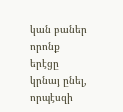կան բաներ որոնք երէցը կրնայ ընել, որպէսզի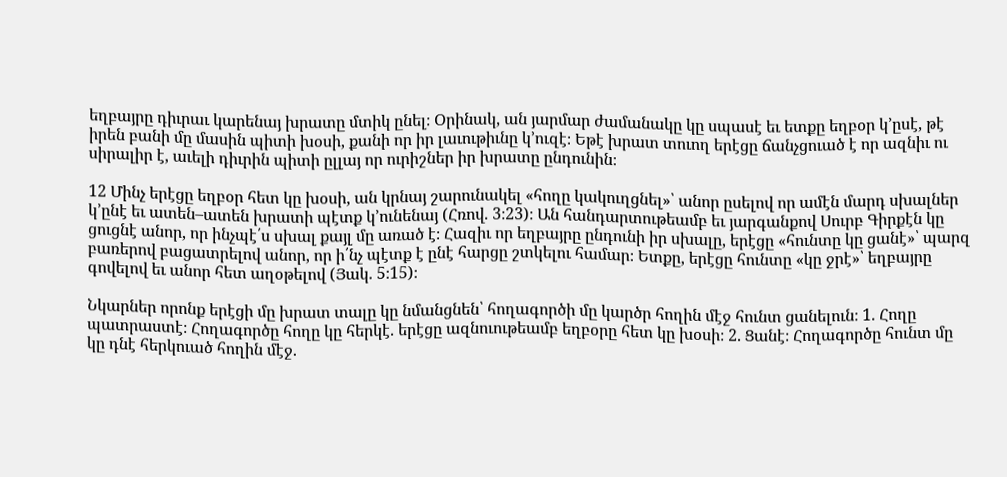եղբայրը դիւրաւ կարենայ խրատը մտիկ ընել։ Օրինակ, ան յարմար ժամանակը կը սպասէ եւ ետքը եղբօր կ’ըսէ, թէ իրեն բանի մը մասին պիտի խօսի, քանի որ իր լաւութիւնը կ’ուզէ։ Եթէ խրատ տուող երէցը ճանչցուած է որ ազնիւ ու սիրալիր է, աւելի դիւրին պիտի ըլլայ որ ուրիշներ իր խրատը ընդունին։

12 Մինչ երէցը եղբօր հետ կը խօսի, ան կրնայ շարունակել «հողը կակուղցնել»՝ անոր ըսելով որ ամէն մարդ սխալներ կ’ընէ եւ ատեն–ատեն խրատի պէտք կ’ունենայ (Հռով. 3։23)։ Ան հանդարտութեամբ եւ յարգանքով Սուրբ Գիրքէն կը ցուցնէ անոր, որ ինչպէ՛ս սխալ քայլ մը առած է։ Հազիւ որ եղբայրը ընդունի իր սխալը, երէցը «հունտը կը ցանէ»՝ պարզ բառերով բացատրելով անոր, որ ի՛նչ պէտք է ընէ հարցը շտկելու համար։ Ետքը, երէցը հունտը «կը ջրէ»՝ եղբայրը գովելով եւ անոր հետ աղօթելով (Յակ. 5։15)։

Նկարներ որոնք երէցի մը խրատ տալը կը նմանցնեն՝ հողագործի մը կարծր հողին մէջ հունտ ցանելուն։ 1. Հողը պատրաստէ։ Հողագործը հողը կը հերկէ. երէցը ազնուութեամբ եղբօրը հետ կը խօսի։ 2. Ցանէ։ Հողագործը հունտ մը կը դնէ հերկուած հողին մէջ.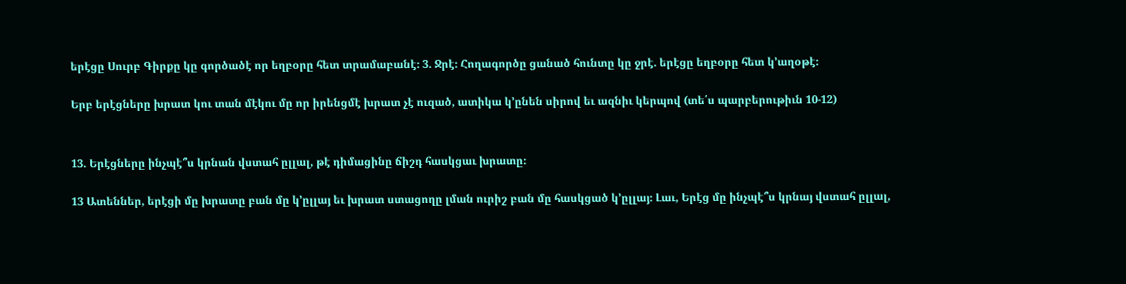երէցը Սուրբ Գիրքը կը գործածէ որ եղբօրը հետ տրամաբանէ։ 3. Ջրէ։ Հողագործը ցանած հունտը կը ջրէ. երէցը եղբօրը հետ կ’աղօթէ։

Երբ երէցները խրատ կու տան մէկու մը որ իրենցմէ խրատ չէ ուզած, ատիկա կ’ընեն սիրով եւ ազնիւ կերպով (տե՛ս պարբերութիւն 10-12)


13. Երէցները ինչպէ՞ս կրնան վստահ ըլլալ, թէ դիմացինը ճիշդ հասկցաւ խրատը։

13 Ատեններ, երէցի մը խրատը բան մը կ’ըլլայ եւ խրատ ստացողը լման ուրիշ բան մը հասկցած կ’ըլլայ։ Լաւ, Երէց մը ինչպէ՞ս կրնայ վստահ ըլլալ,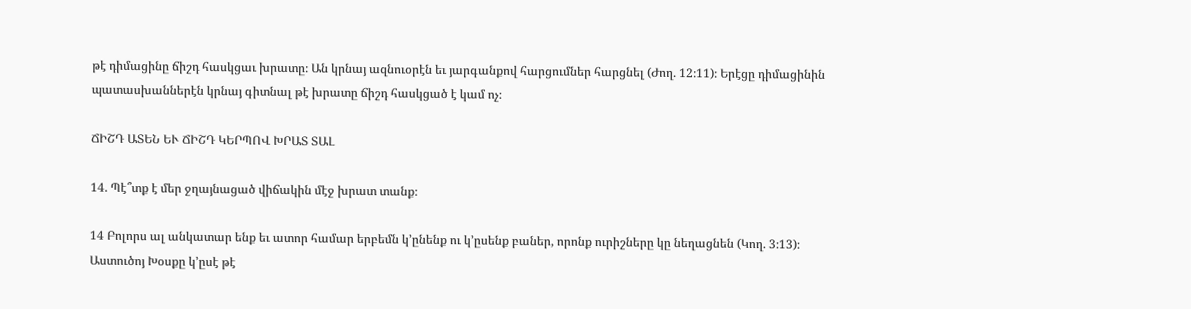թէ դիմացինը ճիշդ հասկցաւ խրատը։ Ան կրնայ ազնուօրէն եւ յարգանքով հարցումներ հարցնել (Ժող. 12։11)։ Երէցը դիմացինին պատասխաններէն կրնայ գիտնալ թէ խրատը ճիշդ հասկցած է կամ ոչ։

ՃԻՇԴ ԱՏԵՆ ԵՒ ՃԻՇԴ ԿԵՐՊՈՎ ԽՐԱՏ ՏԱԼ

14. Պէ՞տք է մեր ջղայնացած վիճակին մէջ խրատ տանք։

14 Բոլորս ալ անկատար ենք եւ ատոր համար երբեմն կ’ընենք ու կ’ըսենք բաներ, որոնք ուրիշները կը նեղացնեն (Կող. 3։13)։ Աստուծոյ Խօսքը կ’ըսէ թէ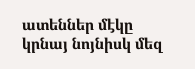ատեններ մէկը կրնայ նոյնիսկ մեզ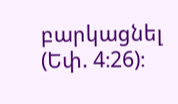բարկացնել (Եփ. 4։26)։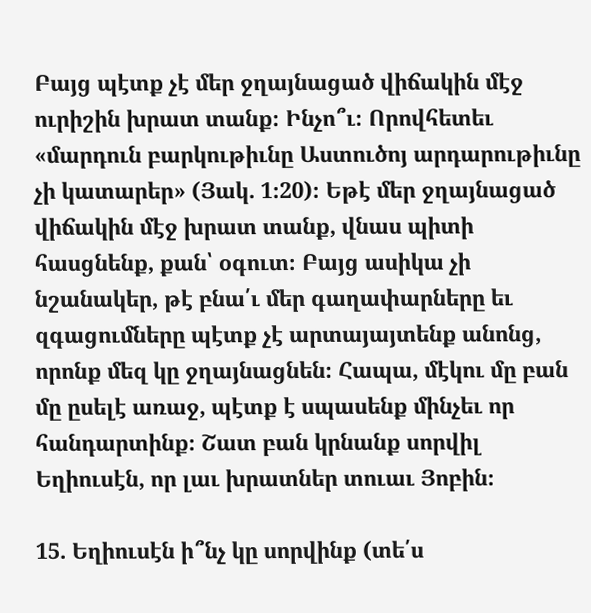Բայց պէտք չէ մեր ջղայնացած վիճակին մէջ ուրիշին խրատ տանք։ Ինչո՞ւ։ Որովհետեւ «մարդուն բարկութիւնը Աստուծոյ արդարութիւնը չի կատարեր» (Յակ. 1։20)։ Եթէ մեր ջղայնացած վիճակին մէջ խրատ տանք, վնաս պիտի հասցնենք, քան՝ օգուտ։ Բայց ասիկա չի նշանակեր, թէ բնա՛ւ մեր գաղափարները եւ զգացումները պէտք չէ արտայայտենք անոնց, որոնք մեզ կը ջղայնացնեն։ Հապա, մէկու մը բան մը ըսելէ առաջ, պէտք է սպասենք մինչեւ որ հանդարտինք։ Շատ բան կրնանք սորվիլ Եղիուսէն, որ լաւ խրատներ տուաւ Յոբին։

15. Եղիուսէն ի՞նչ կը սորվինք (տե՛ս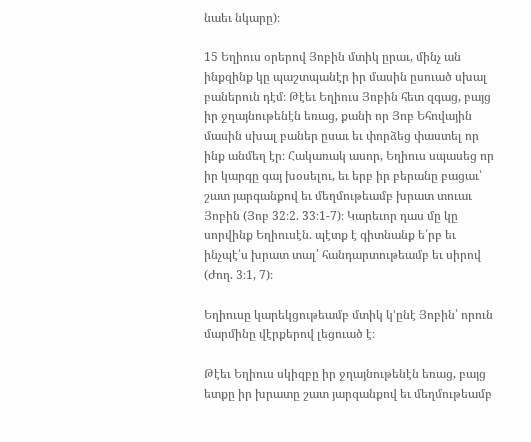նաեւ նկարը)։

15 Եղիուս օրերով Յոբին մտիկ ըրաւ, մինչ ան ինքզինք կը պաշտպանէր իր մասին ըսուած սխալ բաներուն դէմ։ Թէեւ Եղիուս Յոբին հետ զգաց, բայց իր ջղայնութենէն եռաց, քանի որ Յոբ Եհովային մասին սխալ բաներ ըսաւ եւ փորձեց փաստել որ ինք անմեղ էր։ Հակառակ ասոր, Եղիուս սպասեց որ իր կարգը գայ խօսելու, եւ երբ իր բերանը բացաւ՝ շատ յարգանքով եւ մեղմութեամբ խրատ տուաւ Յոբին (Յոբ 32։2. 33։1-7)։ Կարեւոր դաս մը կը սորվինք Եղիուսէն. պէտք է գիտնանք ե՛րբ եւ ինչպէ՛ս խրատ տալ՝ հանդարտութեամբ եւ սիրով (Ժող. 3։1, 7)։

Եղիուսը կարեկցութեամբ մտիկ կ’ընէ Յոբին՝ որուն մարմինը վէրքերով լեցուած է։

Թէեւ Եղիուս սկիզբը իր ջղայնութենէն եռաց, բայց ետքը իր խրատը շատ յարգանքով եւ մեղմութեամբ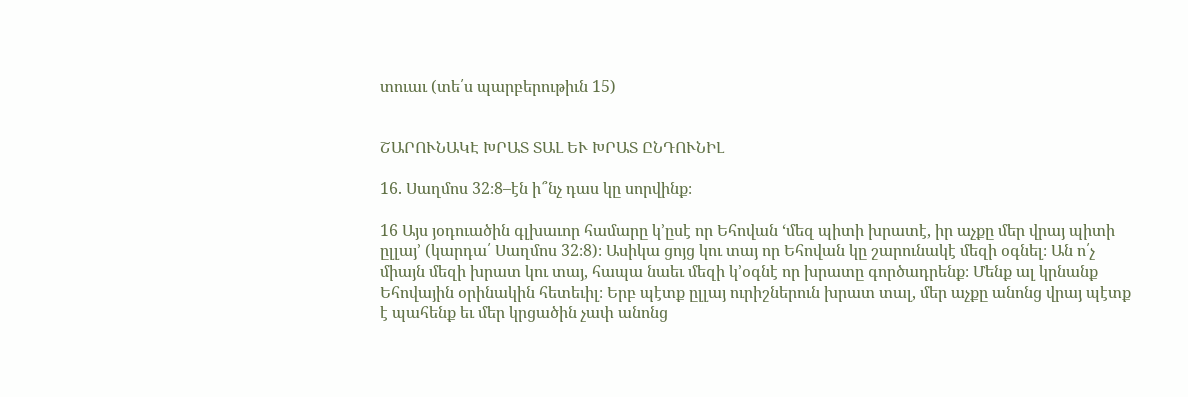տուաւ (տե՛ս պարբերութիւն 15)


ՇԱՐՈՒՆԱԿԷ ԽՐԱՏ ՏԱԼ ԵՒ ԽՐԱՏ ԸՆԴՈՒՆԻԼ

16. Սաղմոս 32։8–էն ի՞նչ դաս կը սորվինք։

16 Այս յօդուածին գլխաւոր համարը կ’ըսէ որ Եհովան ‘մեզ պիտի խրատէ, իր աչքը մեր վրայ պիտի ըլլայ’ (կարդա՛ Սաղմոս 32։8)։ Ասիկա ցոյց կու տայ որ Եհովան կը շարունակէ մեզի օգնել։ Ան ո՛չ միայն մեզի խրատ կու տայ, հապա նաեւ մեզի կ’օգնէ որ խրատը գործադրենք։ Մենք ալ կրնանք Եհովային օրինակին հետեւիլ։ Երբ պէտք ըլլայ ուրիշներուն խրատ տալ, մեր աչքը անոնց վրայ պէտք է պահենք եւ մեր կրցածին չափ անոնց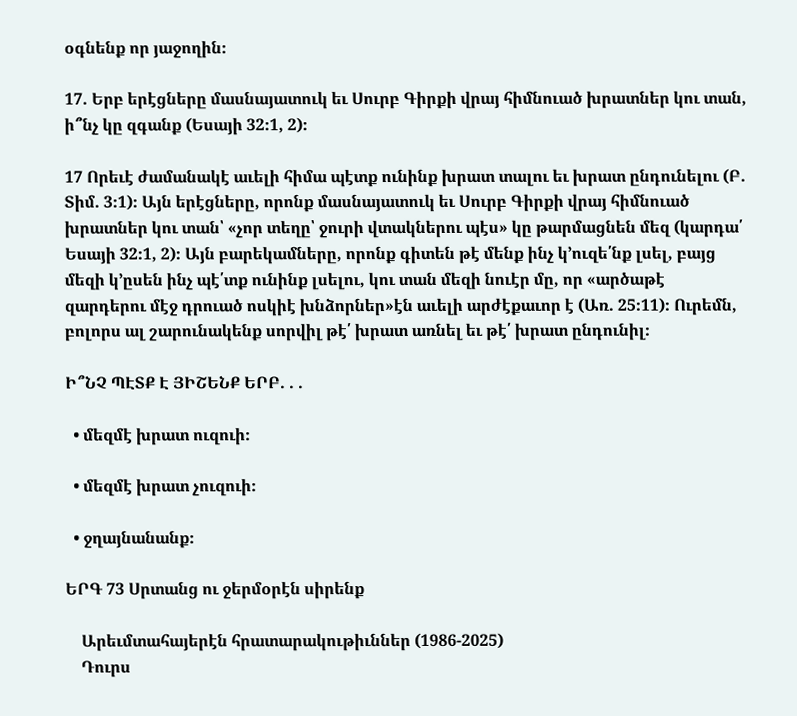օգնենք որ յաջողին։

17. Երբ երէցները մասնայատուկ եւ Սուրբ Գիրքի վրայ հիմնուած խրատներ կու տան, ի՞նչ կը զգանք (Եսայի 32։1, 2)։

17 Որեւէ ժամանակէ աւելի հիմա պէտք ունինք խրատ տալու եւ խրատ ընդունելու (Բ. Տիմ. 3։1)։ Այն երէցները, որոնք մասնայատուկ եւ Սուրբ Գիրքի վրայ հիմնուած խրատներ կու տան՝ «չոր տեղը՝ ջուրի վտակներու պէս» կը թարմացնեն մեզ (կարդա՛ Եսայի 32։1, 2)։ Այն բարեկամները, որոնք գիտեն թէ մենք ինչ կ’ուզե՛նք լսել, բայց մեզի կ’ըսեն ինչ պէ՛տք ունինք լսելու, կու տան մեզի նուէր մը, որ «արծաթէ զարդերու մէջ դրուած ոսկիէ խնձորներ»էն աւելի արժէքաւոր է (Առ. 25։11)։ Ուրեմն, բոլորս ալ շարունակենք սորվիլ թէ՛ խրատ առնել եւ թէ՛ խրատ ընդունիլ։

Ի՞ՆՉ ՊԷՏՔ Է ՅԻՇԵՆՔ ԵՐԲ. . .

  • մեզմէ խրատ ուզուի։

  • մեզմէ խրատ չուզուի։

  • ջղայնանանք։

ԵՐԳ 73 Սրտանց ու ջերմօրէն սիրենք

    Արեւմտահայերէն հրատարակութիւններ (1986-2025)
    Դուրս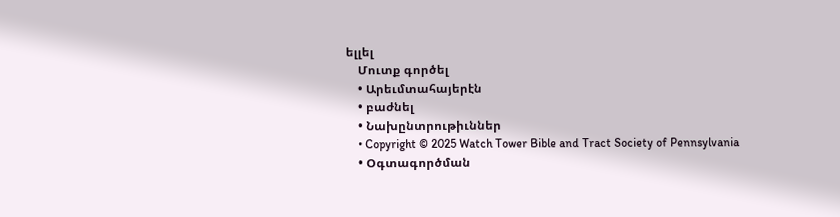ելլել
    Մուտք գործել
    • Արեւմտահայերէն
    • բաժնել
    • Նախընտրութիւններ
    • Copyright © 2025 Watch Tower Bible and Tract Society of Pennsylvania
    • Օգտագործման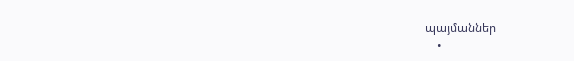պայմաններ
    •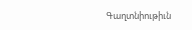Գաղտնիութիւն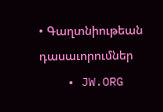• Գաղտնիութեան դասաւորումներ
    • JW.ORG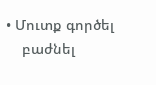• Մուտք գործել
    բաժնել